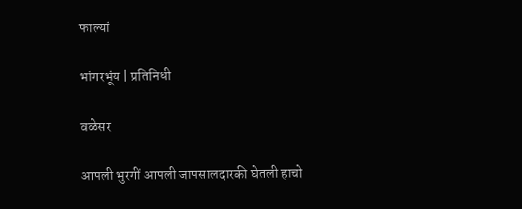फाल्यां

भांगरभूंय | प्रतिनिधी

वळेसर

आपली भुरगीं आपली जापसालदारकी घेतली हाचो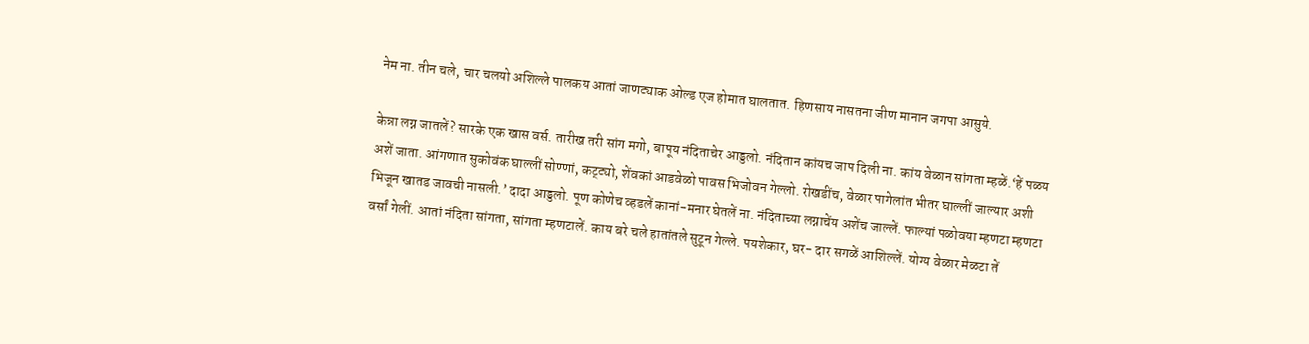नेम ना. तीन चले, चार चलयो अशिल्ले पालकय आतां जाणट्याक ओल्ड एज होमात घालतात. हिणसाय नासतना जीण मानान जगपा आसुये.

केन्ना लग्न जातलें? सारके एक खास वर्स. तारीख तरी सांग मगो, बापूय नंदिताचेर आड्डलो. नंदितान कांयच जाप दिली ना. कांय वेळान सांगता म्हळें.‘हें पळय अशें जाता. आंगणात सुकोवंक घाल्लीं सोण्णां, कट्ट्यो, शेंवकां आडवेळो पावस भिजोवन गेल्लो. रोखडींच, वेळार पागेलांत भीतर घाल्लीं जाल्यार अशी भिजून खातड जावची नासली.’ दादा आड्डलो. पूण कोणेच व्हडलें कानां-मनार घेतलें ना. नंदिताच्या लग्नाचेंय अशेंच जाल्लें. फाल्यां पळोवया म्हणटा म्हणटा वर्सां गेलीं. आतां नंदिता सांगता, सांगता म्हणटालें. काय बरे चले हातांतले सुटून गेल्ले. पयशेकार, घर- दार सगळें आशिल्लें. योग्य वेळार मेळटा तें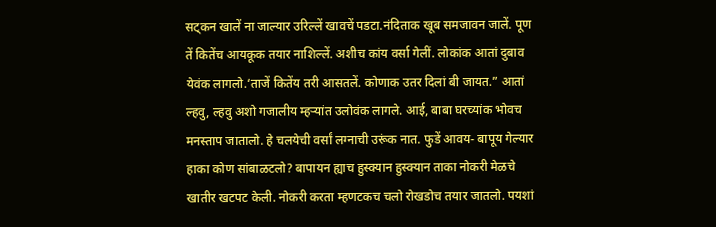सट्कन खालें ना जाल्यार उरिल्लें खावचें पडटा.नंदिताक खूब समजावन जालें. पूण तें कितेंच आयकूक तयार नाशिल्लें. अशीच कांय वर्सा गेलीं. लोकांक आतां दुबाव येवंक लागलो.‘ताजें कितेंय तरी आसतलें. कोणाक उतर दिलां बी जायत.” आतां ल्हवु, ल्हवु अशो गजालीय म्हऱ्यांत उलोवंक लागले. आई, बाबा घरच्यांक भोवच मनस्ताप जातालो. हे चलयेची वर्सां लग्नाची उरूंक नात. फुडें आवय- बापूय गेल्यार हाका कोण सांबाळटलो? बापायन ह्याच हुस्क्यान हुस्क्यान ताका नोकरी मेळचे खातीर खटपट केली. नोकरी करता म्हणटकच चलो रोखडोच तयार जातलो. पयशां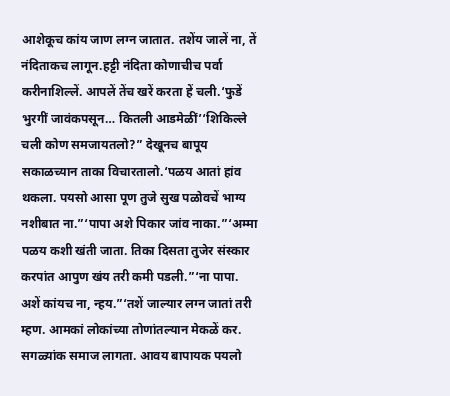आशेकूच कांय जाण लग्न जातात. तशेंय जालें ना, तें नंदिताकच लागून.हट्टी नंदिता कोणाचीच पर्वा करीनाशिल्लें. आपलें तेंच खरें करता हें चली.‘फुडें भुरगीं जावंकपसून… कितली आडमेळीं’‘शिकिल्ले चली कोण समजायतलो?” देखूनच बापूय सकाळच्यान ताका विचारतालो.‘पळय आतां हांव थकला. पयसो आसा पूण तुजे सुख पळोवचें भाग्य नशीबात ना.”‘पापा अशे पिकार जांव नाका.”‘अम्मा पळय कशी खंती जाता. तिका दिसता तुजेर संस्कार करपांत आपुण खंय तरी कमी पडली.”‘ना पापा. अशें कांयच ना, न्हय.”‘तशें जाल्यार लग्न जातां तरी म्हण. आमकां लोकांच्या तोणांतल्यान मेकळें कर. सगळ्यांक समाज लागता. आवय बापायक पयलो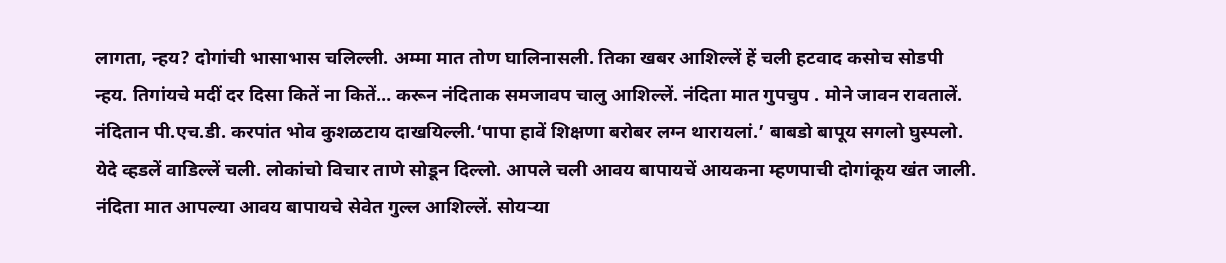लागता, न्हय? दोगांची भासाभास चलिल्ली. अम्मा मात तोण घालिनासली. तिका खबर आशिल्लें हें चली हटवाद कसोच सोडपी न्हय. तिगांयचे मदीं दर दिसा कितें ना कितें… करून नंदिताक समजावप चालु आशिल्लें. नंदिता मात गुपचुप . मोने जावन रावतालें. नंदितान पी.एच.डी. करपांत भोव कुशळटाय दाखयिल्ली.‘पापा हावें शिक्षणा बरोबर लग्न थारायलां.’ बाबडो बापूय सगलो घुस्पलो. येदे व्हडलें वाडिल्लें चली. लोकांचो विचार ताणे सोडून दिल्लो. आपले चली आवय बापायचें आयकना म्हणपाची दोगांकूय खंत जाली. नंदिता मात आपल्या आवय बापायचे सेवेत गुल्ल आशिल्लें. सोयऱ्या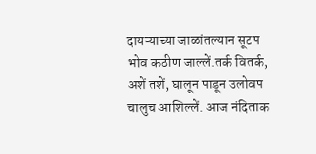दायऱ्याच्या जाळांतल्यान सूटप भोव कठीण जाल्लें.तर्क वितर्क, अशें तशें, घालून पाडून उलोवप चालुच आशिल्लें. आज नंदिताक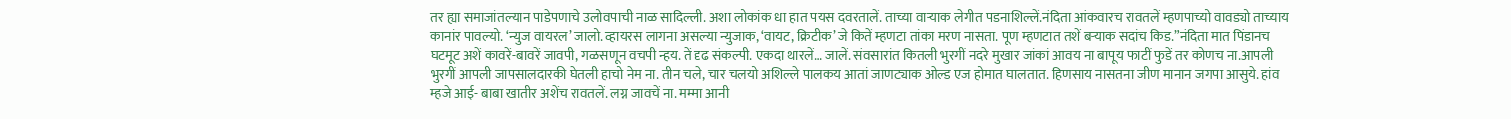तर ह्या समाजांतल्यान पाडेपणाचे उलोवपाची नाळ सादिल्ली. अशा लोकांक धा हात पयस दवरतालें. ताच्या वाऱ्याक लेगीत पडनाशिल्लें.नंदिता आंकवारच रावतलें म्हणपाच्यो वावड्यो ताच्याय कानांर पावल्यो. ‘न्युज वायरल’ जालो. व्हायरस लागना असल्या न्युजाक, ‘वायट, क्रिटीक’ जे कितें म्हणटा तांका मरण नासता. पूण म्हणटात तशें बऱ्याक सदांच किड.”नंदिता मात पिंडानच घटमूट अशें कावरें-बावरें जावपी, गळसणून वचपी न्हय. तें दृढ संकल्पी. एकदा थारलें… जालें. संवसारांत कितली भुरगीं नदरे मुखार जांकां आवय ना बापूय फाटीं फुडें तर कोणच ना.आपली भुरगीं आपली जापसालदारकी घेतली हाचो नेम ना. तीन चले, चार चलयो अशिल्ले पालकय आतां जाणट्याक ओल्ड एज होमात घालतात. हिणसाय नासतना जीण मानान जगपा आसुये. हांव म्हजे आई- बाबा खातीर अशेंच रावतलें. लग्न जावचें ना. मम्मा आनी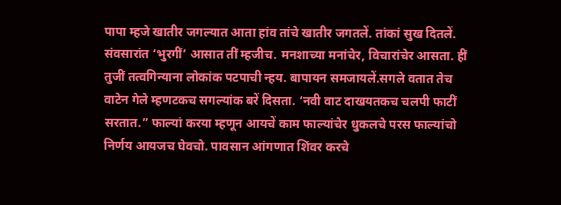पापा म्हजे खातीर जगल्यात आता हांव तांचे खातीर जगतलें. तांकां सुख दितलें. संवसारांत ‘भुरगीं’ आसात तीं म्हजीच. मनशाच्या मनांचेर, विचारांचेर आसता. हीं तुजीं तत्वगिन्याना लोकांक पटपाची न्हय. बापायन समजायलें.सगले वतात तेच वाटेन गेले म्हणटकच सगल्यांक बरें दिसता. ‘नवी वाट दाखयतकच चलपी फाटीं सरतात.” फाल्यां करया म्हणून आयचें काम फाल्यांचेर धुकलचे परस फाल्यांचो निर्णय आयजच घेवचो. पावसान आंगणात शिंवर करचे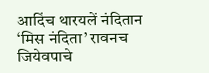आदिंच थारयलें नंदितान ‘मिस नंदिता’ रावनच जियेवपाचे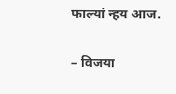फाल्यां न्हय आज.

– विजया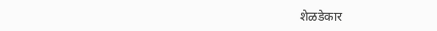शेळडेकार